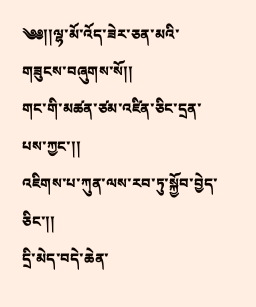༄༅།།ལྷ་མོ་འོད་ཟེར་ཅན་མའི་གཟུངས་བཞུགས་སོ།།
གང་གི་མཚན་ཙམ་འཛིན་ཅིང་དྲན་པས་ཀྱང་།།
འཇིགས་པ་ཀུན་ལས་རབ་ཏུ་སྐྱོབ་བྱེད་ཅིང་།།
དྲི་མེད་བདེ་ཆེན་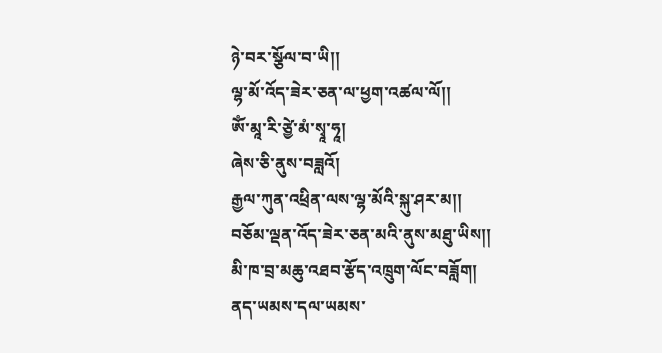ཉེ་བར་སྩོལ་བ་ཡི།།
ལྷ་མོ་འོད་ཟེར་ཅན་ལ་ཕྱག་འཚལ་ལོ།།
ཨོཾ་མཱ་རི་ཙྱེ་མཾ་སྭཱ་ཧཱ།
ཞེས་ཅི་ནུས་བཟླའོ།
རྒྱལ་ཀུན་འཕྲིན་ལས་ལྷ་མོའི་སྐུ་ཤར་མ།།
བཅོམ་ལྡན་འོད་ཟེར་ཅན་མའི་ནུས་མཐུ་ཡིས།།
མི་ཁ་བྲ་མཆུ་འཐབ་རྩོད་འཁྲུག་ལོང་བཟློག།
ནད་ཡམས་དལ་ཡམས་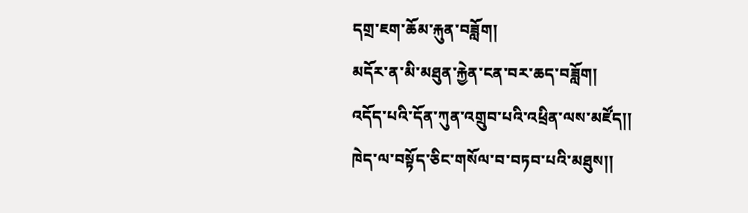དགྲ་ཇག་ཆོམ་རྐུན་བཟློག།
མདོར་ན་མི་མཐུན་རྐྱེན་ངན་བར་ཆད་བཟློག།
འདོད་པའི་དོན་ཀུན་འགྲུབ་པའི་འཕྲིན་ལས་མཛོད།།
ཁེད་ལ་བསྟོད་ཅིང་གསོལ་བ་བཏབ་པའི་མཐུས།།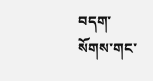བདག་སོགས་གང་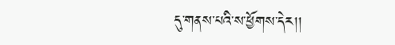དུ་གནས་པའི་ས་ཕྱོགས་དེར།།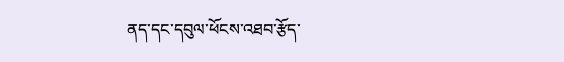ནད་དང་དབུལ་ཕོངས་འཐབ་རྩོད་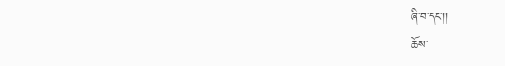ཞི་བ་དང་།།
ཆོས་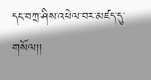དང་བཀྲ་ཤིས་འཕེལ་བར་མཛད་དུ་གསོལ།།